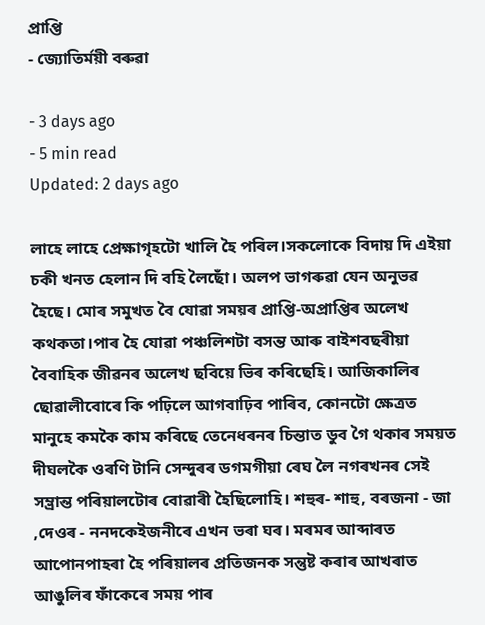প্ৰাপ্তি
- জ্যোতিৰ্ময়ী বৰুৱা

- 3 days ago
- 5 min read
Updated: 2 days ago

লাহে লাহে প্ৰেক্ষাগৃহটো খালি হৈ পৰিল।সকলোকে বিদায় দি এইয়া চকী খনত হেলান দি বহি লৈছোঁ। অলপ ভাগৰুৱা যেন অনুভৱ হৈছে। মোৰ সমুখত বৈ যোৱা সময়ৰ প্ৰাপ্তি-অপ্ৰাপ্তিৰ অলেখ কথকতা।পাৰ হৈ যোৱা পঞ্চলিশটা বসন্ত আৰু বাইশবছৰীয়া বৈবাহিক জীৱনৰ অলেখ ছবিয়ে ভিৰ কৰিছেহি। আজিকালিৰ ছোৱালীবোৰে কি পঢ়িলে আগবাঢ়িব পাৰিব, কোনটো ক্ষেত্ৰত মানুহে কমকৈ কাম কৰিছে তেনেধৰনৰ চিন্তাত ডুব গৈ থকাৰ সময়ত দীঘলকৈ ওৰণি টানি সেন্দুৰৰ ডগমগীয়া ৰেঘ লৈ নগৰখনৰ সেই সম্ভ্ৰান্ত পৰিয়ালটোৰ বোৱাৰী হৈছিলোহি। শহুৰ- শাহু, বৰজনা - জা ,দেওৰ - ননদকেইজনীৰে এখন ভৰা ঘৰ। মৰমৰ আব্দাৰত আপোনপাহৰা হৈ পৰিয়ালৰ প্ৰতিজনক সন্তুষ্ট কৰাৰ আখৰাত আঙুলিৰ ফাঁকেৰে সময় পাৰ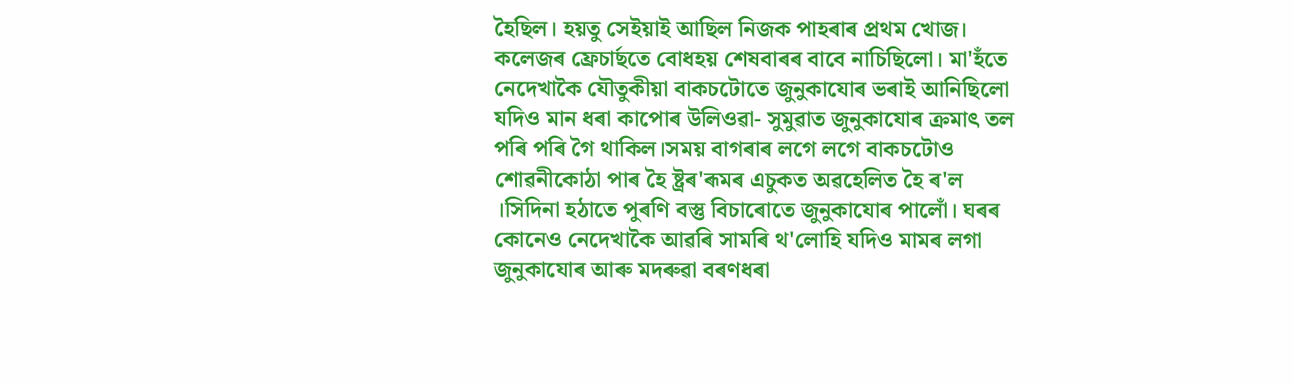হৈছিল। হয়তু সেইয়াই আছিল নিজক পাহৰাৰ প্ৰথম খোজ।
কলেজৰ ফ্ৰেচাৰ্ছতে বোধহয় শেষবাৰৰ বাবে নাচিছিলো। মা'হঁতে নেদেখাকৈ যৌতুকীয়া বাকচটোতে জুনুকাযোৰ ভৰাই আনিছিলো যদিও মান ধৰা কাপোৰ উলিওৱা- সুমুৱাত জুনুকাযোৰ ক্ৰমাৎ তল পৰি পৰি গৈ থাকিল।সময় বাগৰাৰ লগে লগে বাকচটোও শোৱনীকোঠা পাৰ হৈ ষ্ট্ৰৰ'ৰূমৰ এচুকত অৱহেলিত হৈ ৰ'ল ।সিদিনা হঠাতে পুৰণি বস্তু বিচাৰোতে জুনুকাযোৰ পালোঁ। ঘৰৰ কোনেও নেদেখাকৈ আৱৰি সামৰি থ'লোহি যদিও মামৰ লগা জুনুকাযোৰ আৰু মদৰুৱা বৰণধৰা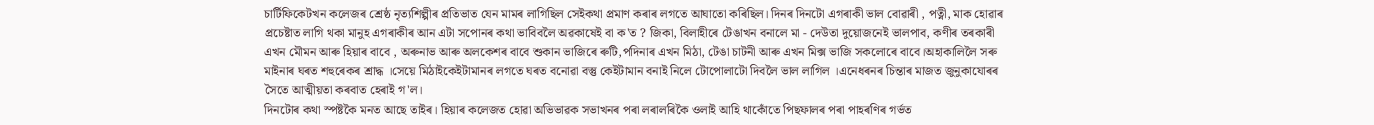চাৰ্টিফিকেটখন কলেজৰ শ্ৰেষ্ঠ নৃত্যশিল্পীৰ প্ৰতিভাত যেন মামৰ লাগিছিল সেইকথা প্ৰমাণ কৰাৰ লগতে আঘাতো কৰিছিল। দিনৰ দিনটো এগৰাকী ভাল বোৱাৰী , পত্নী, মাক হোৱাৰ প্ৰচেষ্টাত লাগি থকা মানুহ এগৰাকীৰ আন এটা সপোনৰ কথা ভাবিবলৈ অৱকাষেই বা ক'ত ? জিকা, বিলাহীৰে টেঙাখন বনালে মা - দেউতা দুয়োজনেই ভালপাব, কণীৰ তৰকাৰী এখন মৌমন আৰু হিয়াৰ বাবে , অৰুনাভ আৰু অলকেশৰ বাবে শুকান ভাজিৰে ৰুটি,পদিনাৰ এখন মিঠা, টেঙা চাটনী আৰু এখন মিক্স ভাজি সকলোৰে বাবে।অহাকালিলৈ সৰু মাইনাৰ ঘৰত শহুৰেকৰ শ্ৰাদ্ধ ।সেয়ে মিঠাইকেইটামানৰ লগতে ঘৰত বনোৱা বস্তু কেইটামান বনাই নিলে টোপোলাটো দিবলৈ ভাল লাগিল ।এনেধৰনৰ চিন্তাৰ মাজত জুনুকাযোৰৰ সৈতে আত্মীয়তা কৰবাত হেৰাই গ'ল।
দিনটোৰ কথা স্পষ্টকৈ মনত আছে তাইৰ। হিয়াৰ কলেজত হোৱা অভিভাৱক সভাখনৰ পৰা লৰালৰিকৈ ওলাই আহি থাকোঁতে পিছফালৰ পৰা পাহৰণিৰ গৰ্ভত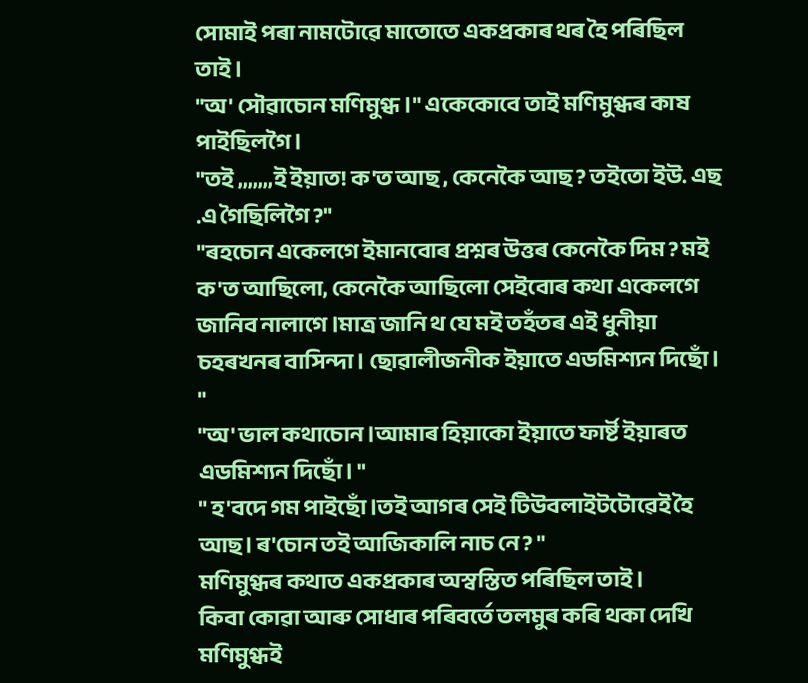সোমাই পৰা নামটোৱে মাতোতে একপ্ৰকাৰ থৰ হৈ পৰিছিল তাই।
"অ' সৌৱাচোন মণিমুগ্ধ।" একেকোবে তাই মণিমুগ্ধৰ কাষ পাইছিলগৈ।
"তই ,,,,,,,ই ইয়াত! ক'ত আছ , কেনেকৈ আছ ? তইতো ইউ. এছ .এ গৈছিলিগৈ ?"
"ৰহচোন একেলগে ইমানবোৰ প্ৰশ্নৰ উত্তৰ কেনেকৈ দিম ? মই ক'ত আছিলো, কেনেকৈ আছিলো সেইবোৰ কথা একেলগে জানিব নালাগে ।মাত্ৰ জানি থ যে মই তহঁতৰ এই ধুনীয়া চহৰখনৰ বাসিন্দা। ছোৱালীজনীক ইয়াতে এডমিশ্যন দিছোঁ। "
"অ' ভাল কথাচোন ।আমাৰ হিয়াকো ইয়াতে ফাৰ্ষ্ট ইয়াৰত এডমিশ্যন দিছোঁ। "
" হ'বদে গম পাইছোঁ।তই আগৰ সেই টিউবলাইটটোৱেই হৈ আছ। ৰ'চোন তই আজিকালি নাচ নে ? "
মণিমুগ্ধৰ কথাত একপ্ৰকাৰ অস্বস্তিত পৰিছিল তাই।
কিবা কোৱা আৰু সোধাৰ পৰিবৰ্তে তলমুৰ কৰি থকা দেখি মণিমুগ্ধই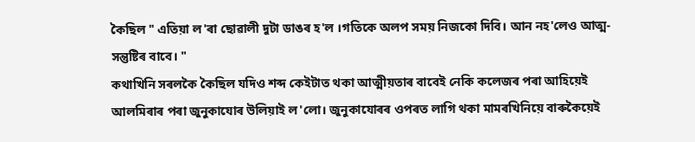কৈছিল " এতিয়া ল'ৰা ছোৱালী দুটা ডাঙৰ হ'ল ।গতিকে অলপ সময় নিজকো দিবি। আন নহ'লেও আত্ম- সন্তুষ্টিৰ বাবে। "
কথাখিনি সৰলকৈ কৈছিল যদিও শব্দ কেইটাত থকা আত্মীয়তাৰ বাবেই নেকি কলেজৰ পৰা আহিয়েই আলমিৰাৰ পৰা জুনুকাযোৰ উলিয়াই ল'লো। জুনুকাযোৰৰ ওপৰত লাগি থকা মামৰখিনিয়ে বাৰুকৈয়েই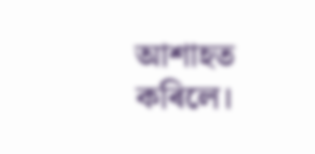আশাহত কৰিলে।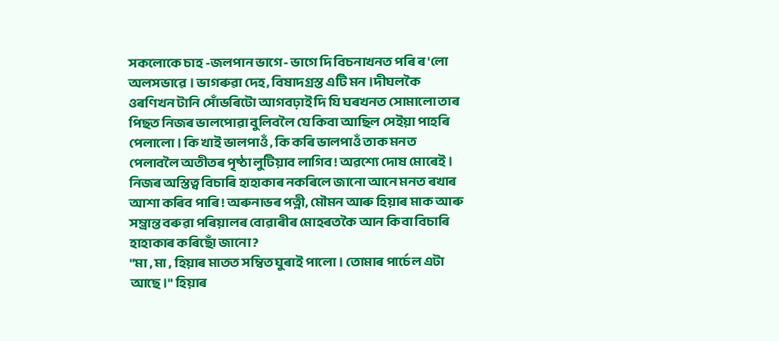সকলোকে চাহ -জলপান ভাগে- ভাগে দি বিচনাখনত পৰি ৰ'লো অলসভাৱে। ভাগৰুৱা দেহ, বিষাদগ্ৰস্ত এটি মন।দীঘলকৈ ওৰণিখন টানি সোঁভৰিটো আগবঢ়াই দি যি ঘৰখনত সোমালো তাৰ পিছত নিজৰ ভালপোৱা বুলিবলৈ যে কিবা আছিল সেইয়া পাহৰি পেলালো। কি খাই ভালপাওঁ , কি কৰি ভালপাওঁ তাক মনত পেলাবলৈ অতীতৰ পৃষ্ঠা লুটিয়াব লাগিব! অৱশ্যে দোষ মোৰেই। নিজৰ অস্তিত্ব বিচাৰি হাহাকাৰ নকৰিলে জানো আনে মনত ৰখাৰ আশা কৰিব পাৰি ! অৰুনাভৰ পত্নী, মৌমন আৰু হিয়াৰ মাক আৰু সম্ভ্ৰান্ত বৰুৱা পৰিয়ালৰ বোৱাৰীৰ মোহৰতকৈ আন কিবা বিচাৰি হাহাকাৰ কৰিছোঁ জানো ?
"মা , মা , হিয়াৰ মাতত সম্বিত ঘুৰাই পালো। তোমাৰ পাৰ্চেল এটা আছে।" হিয়াৰ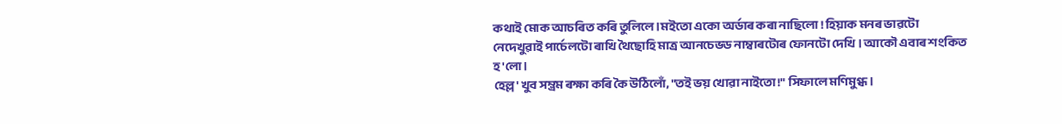কথাই মোক আচৰিত কৰি তুলিলে।মইতো একো অৰ্ডাৰ কৰা নাছিলো ! হিয়াক মনৰ ভাৱটো নেদেখুৱাই পাৰ্চেলটো ৰাখি থৈছোহি মাত্ৰ আনচেভড নাম্বাৰটোৰ ফোনটো দেখি । আকৌ এবাৰ শংকিত হ'লো।
হেল্ল' খুব সম্ভ্ৰম ৰক্ষা কৰি কৈ উঠিলোঁ, "তই ভয় খোৱা নাইতো !" সিফালে মণিমুগ্ধ।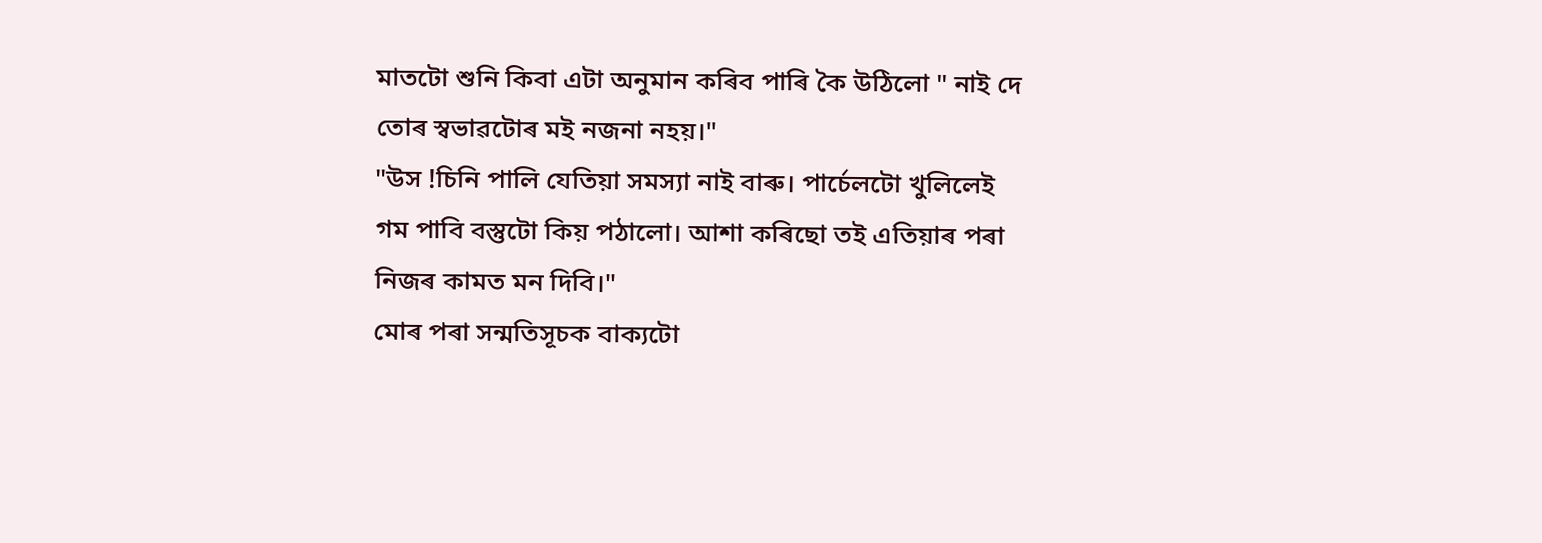মাতটো শুনি কিবা এটা অনুমান কৰিব পাৰি কৈ উঠিলো " নাই দে তোৰ স্বভাৱটোৰ মই নজনা নহয়।"
"উস !চিনি পালি যেতিয়া সমস্যা নাই বাৰু। পাৰ্চেলটো খুলিলেই গম পাবি বস্তুটো কিয় পঠালো। আশা কৰিছো তই এতিয়াৰ পৰা নিজৰ কামত মন দিবি।"
মোৰ পৰা সন্মতিসূচক বাক্যটো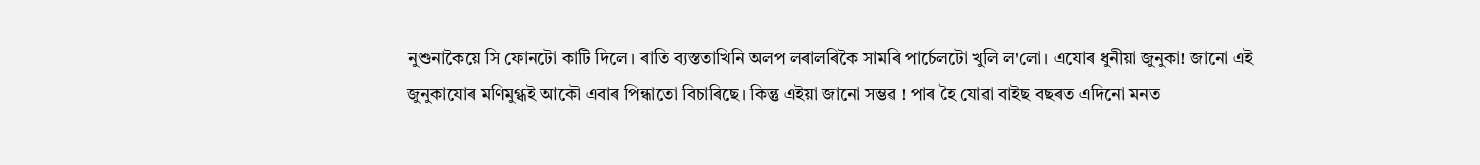নুশুনাকৈয়ে সি ফোনটো কাটি দিলে। ৰাতি ব্যস্ততাখিনি অলপ লৰালৰিকৈ সামৰি পাৰ্চেলটো খুলি ল'লো। এযোৰ ধুনীয়া জুনুকা! জানো এই জুনুকাযোৰ মণিমুগ্ধই আকৌ এবাৰ পিন্ধাতো বিচাৰিছে। কিন্তু এইয়া জানো সম্ভৱ ! পাৰ হৈ যোৱা বাইছ বছৰত এদিনো মনত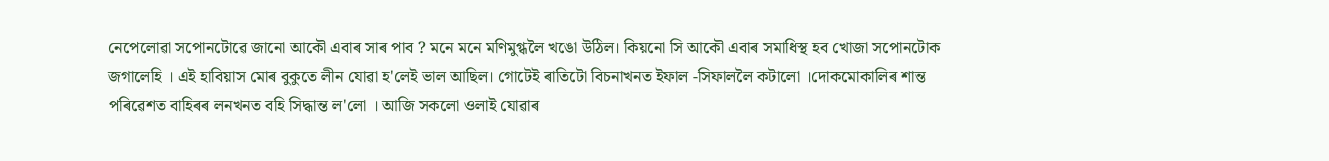নেপেলোৱা সপোনটোৱে জানো আকৌ এবাৰ সাৰ পাব ? মনে মনে মণিমুগ্ধলৈ খঙো উঠিল। কিয়নো সি আকৌ এবাৰ সমাধিস্থ হব খোজা সপোনটোক জগালেহি । এই হাবিয়াস মোৰ বুকুতে লীন যোৱা হ'লেই ভাল আছিল। গোটেই ৰাতিটো বিচনাখনত ইফাল -সিফাললৈ কটালো ।দোকমোকালিৰ শান্ত পৰিৱেশত বাহিৰৰ লনখনত বহি সিদ্ধান্ত ল'লো । আজি সকলো ওলাই যোৱাৰ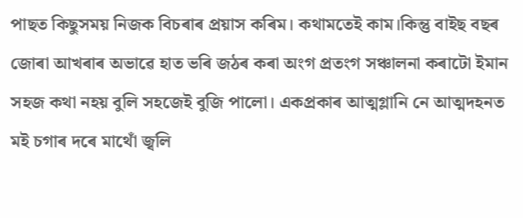পাছত কিছুসময় নিজক বিচৰাৰ প্ৰয়াস কৰিম। কথামতেই কাম।কিন্তু বাইছ বছৰ জোৰা আখৰাৰ অভাৱে হাত ভৰি জঠৰ কৰা অংগ প্ৰতংগ সঞ্চালনা কৰাটো ইমান সহজ কথা নহয় বুলি সহজেই বুজি পালো। একপ্ৰকাৰ আত্মগ্লানি নে আত্মদহনত মই চগাৰ দৰে মাথোঁ জ্বলি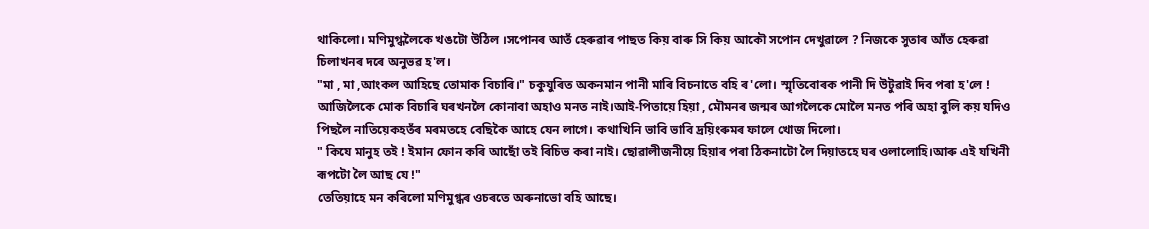থাকিলো। মণিমুগ্ধলৈকে খঙটো উঠিল ।সপোনৰ আতঁ হেৰুৱাৰ পাছত কিয় বাৰু সি কিয় আকৌ সপোন দেখুৱালে ? নিজকে সুতাৰ আঁত হেৰুৱা চিলাখনৰ দৰে অনুভৱ হ'ল।
"মা , মা ,আংকল আহিছে তোমাক বিচাৰি।" চকুযুৰিত অকনমান পানী মাৰি বিচনাতে বহি ৰ'লো। স্মৃতিবোৰক পানী দি উটুৱাই দিব পৰা হ'লে ! আজিলৈকে মোক বিচাৰি ঘৰখনলৈ কোনাবা অহাও মনত নাই।আই-পিতায়ে হিয়া , মৌমনৰ জন্মৰ আগলৈকে মোলৈ মনত পৰি অহা বুলি কয় যদিও পিছলৈ নাতিয়েকহতঁৰ মৰমতহে বেছিকৈ আহে যেন লাগে। কথাখিনি ভাবি ভাবি দ্ৰয়িংৰুমৰ ফালে খোজ দিলো।
" কিযে মানুহ তই ! ইমান ফোন কৰি আছোঁ তই ৰিচিভ কৰা নাই। ছোৱালীজনীয়ে হিয়াৰ পৰা ঠিকনাটো লৈ দিয়াতহে ঘৰ ওলালোহি।আৰু এই যখিনী ৰূপটো লৈ আছ যে !"
তেতিয়াহে মন কৰিলো মণিমুগ্ধৰ ওচৰতে অৰুনাভো বহি আছে।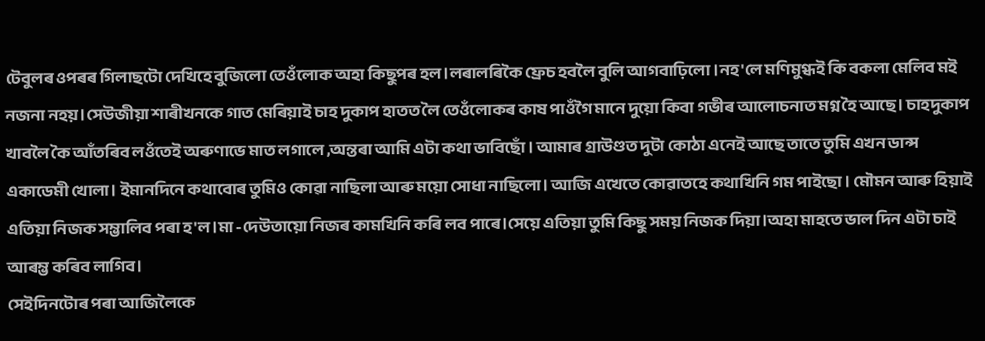টেবুলৰ ওপৰৰ গিলাছটো দেখিহে বুজিলো তেওঁলোক অহা কিছুপৰ হল।লৰালৰিকৈ ফ্ৰেচ হবলৈ বুলি আগবাঢ়িলো ।নহ'লে মণিমুগ্ধই কি বকলা মেলিব মই নজনা নহয়।সেউজীয়া শাৰীখনকে গাত মেৰিয়াই চাহ দুকাপ হাতত লৈ তেওঁলোকৰ কাষ পাওঁগৈ মানে দুয়ো কিবা গভীৰ আলোচনাত মগ্ন হৈ আছে। চাহদুকাপ খাবলৈ কৈ আঁতৰিব লওঁতেই অৰুণাভে মাত লগালে ,অন্তৰা আমি এটা কথা ভাবিছোঁ । আমাৰ গ্ৰাউণ্ডত দুটা কোঠা এনেই আছে তাতে তুমি এখন ডান্স একাডেমী খোলা। ইমানদিনে কথাবোৰ তুমিও কোৱা নাছিলা আৰু ময়ো সোধা নাছিলো। আজি এখেতে কোৱাতহে কথাখিনি গম পাইছো । মৌমন আৰু হিয়াই এতিয়া নিজক সম্ভালিব পৰা হ'ল।মা -দেউতায়ো নিজৰ কামখিনি কৰি লব পাৰে।সেয়ে এতিয়া তুমি কিছু সময় নিজক দিয়া।অহা মাহতে ভাল দিন এটা চাই আৰম্ভ কৰিব লাগিব।
সেইদিনটোৰ পৰা আজিলৈকে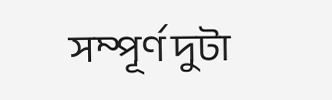সম্পূৰ্ণ দুটা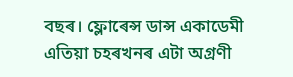বছৰ। ফ্লোৰেন্স ডান্স একাডেমী এতিয়া চহৰখনৰ এটা অগ্ৰণী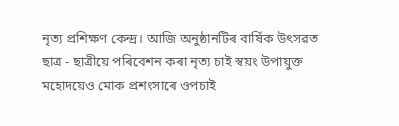নৃত্য প্ৰশিক্ষণ কেন্দ্ৰ। আজি অনুষ্ঠানটিৰ বাৰ্ষিক উৎসৱত ছাত্ৰ - ছাত্ৰীয়ে পৰিবেশন কৰা নৃত্য চাই স্বয়ং উপায়ুক্ত মহোদয়েও মোক প্ৰশংসাৰে ওপচাই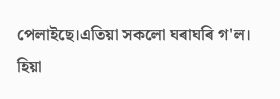পেলাইছে।এতিয়া সকলো ঘৰাঘৰি গ'ল। হিয়া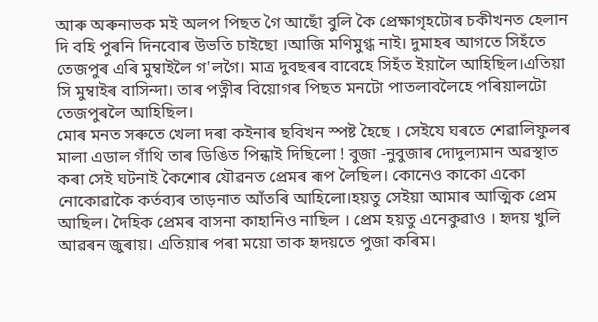আৰু অৰুনাভক মই অলপ পিছত গৈ আছোঁ বুলি কৈ প্ৰেক্ষাগৃহটোৰ চকীখনত হেলান দি বহি পুৰনি দিনবোৰ উভতি চাইছো ।আজি মণিমুগ্ধ নাই। দুমাহৰ আগতে সিহঁতে তেজপুৰ এৰি মুম্বাইলৈ গ'লগৈ। মাত্ৰ দুবছৰৰ বাবেহে সিহঁত ইয়ালৈ আহিছিল।এতিয়া সি মুম্বাইৰ বাসিন্দা। তাৰ পত্নীৰ বিয়োগৰ পিছত মনটো পাতলাবলৈহে পৰিয়ালটো তেজপুৰলৈ আহিছিল।
মোৰ মনত সৰুতে খেলা দৰা কইনাৰ ছবিখন স্পষ্ট হৈছে । সেইযে ঘৰতে শেৱালিফুলৰ মালা এডাল গাঁথি তাৰ ডিঙিত পিন্ধাই দিছিলো ! বুজা -নুবুজাৰ দোদুল্যমান অৱস্থাত কৰা সেই ঘটনাই কৈশোৰ যৌৱনত প্ৰেমৰ ৰূপ লৈছিল। কোনেও কাকো একো নোকোৱাকৈ কৰ্তব্যৰ তাড়নাত আঁতৰি আহিলো।হয়তু সেইয়া আমাৰ আত্মিক প্ৰেম আছিল। দৈহিক প্ৰেমৰ বাসনা কাহানিও নাছিল । প্ৰেম হয়তু এনেকুৱাও । হৃদয় খুলি আৱৰন জুৰায়। এতিয়াৰ পৰা ময়ো তাক হৃদয়তে পুজা কৰিম।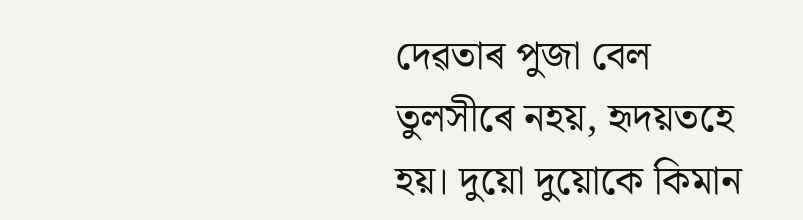দেৱতাৰ পুজা বেল তুলসীৰে নহয়, হৃদয়তহে হয়। দুয়ো দুয়োকে কিমান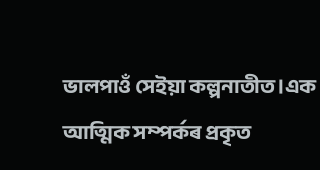ভালপাওঁ সেইয়া কল্পনাতীত।এক আত্মিক সম্পৰ্কৰ প্ৰকৃত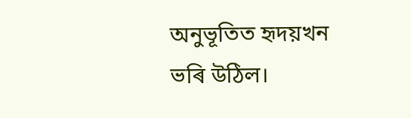অনুভূতিত হৃদয়খন ভৰি উঠিল।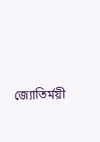জ্যোতিৰ্ময়ী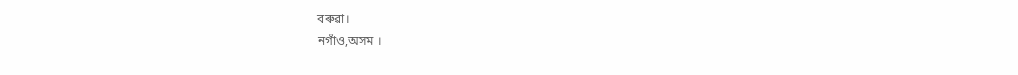বৰুৱা।
নগাঁও,অসম ।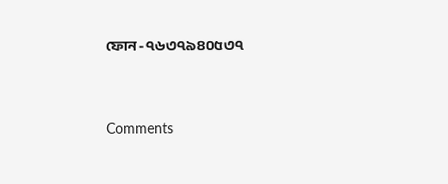ফোন - ৭৬৩৭৯৪০৫৩৭




Comments